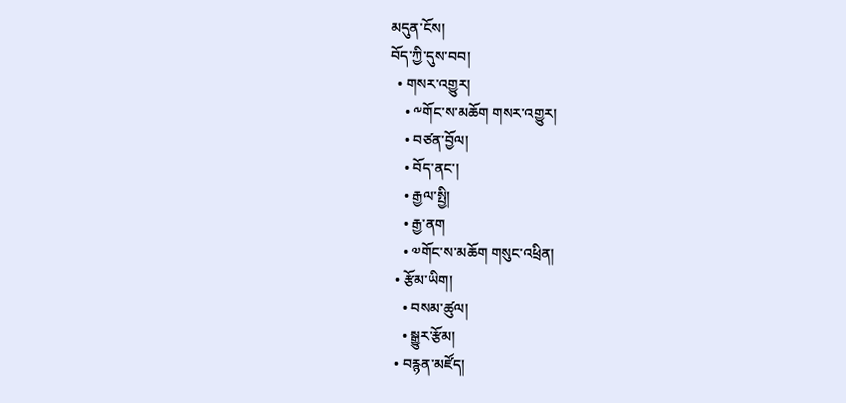མདུན་ངོས།
བོད་ཀྱི་དུས་བབ།
  • གསར་འགྱུར།
    • ༸གོང་ས་མཆོག གསར་འགྱུར།
    • བཙན་བྱོལ།
    • བོད་ནང་།
    • རྒྱལ་སྤྱི།
    • རྒྱ་ནག
    • ༧གོང་ས་མཆོག གསུང་འཕྲིན།
  • རྩོམ་ཡིག།
    • བསམ་ཚུལ།
    • སྒྱུར་རྩོམ།
  • བརྙན་མཛོད།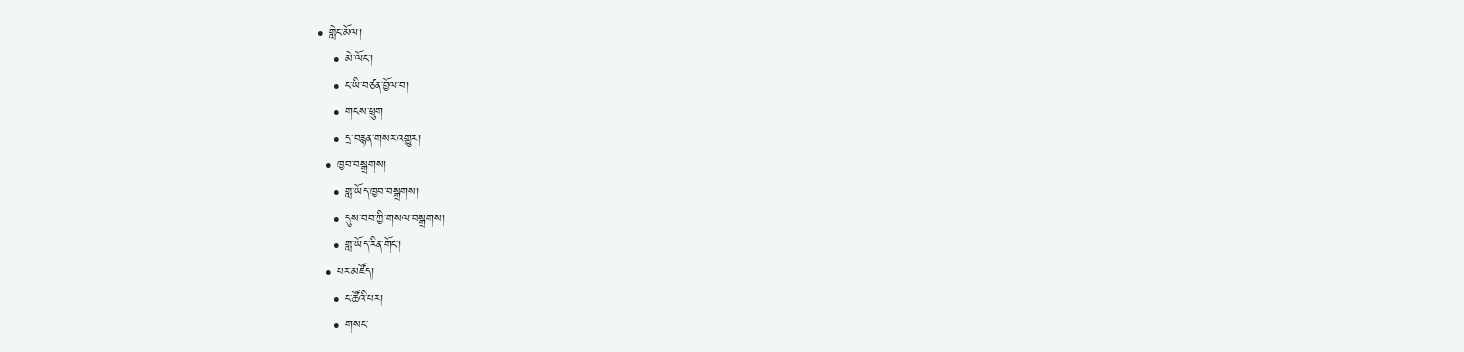• གླེང་མོལ།
    • མེ་ལོང་།
    • ང་ཡི་བཙན་བྱོལ་བ།
    • གངས་ཕྲུག
    • དྲ་བརྙན་གསར་འགྱུར།
  • ཁྱབ་བསྒྲགས།
    • གླ་ཡོད་ཁྱབ་བསྒྲགས།
    • དུས་བབ་ཀྱི་གསལ་བསྒྲགས།
    • གླ་ཡོད་རིན་གོང་།
  • པར་མཛོད།
    • ང་ཚོའི་པར།
    • གསང་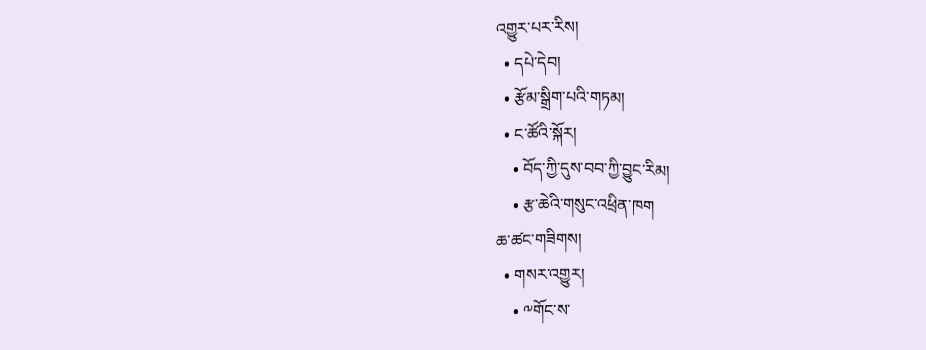འགྱུར་པར་རིས།
  • དཔེ་དེབ།
  • རྩོམ་སྒྲིག་པའི་གཏམ།
  • ང་ཚོའི་སྐོར།
    • བོད་ཀྱི་དུས་བབ་ཀྱི་བྱུང་རིམ།
    • རྩ་ཆེའི་གསུང་འཕྲིན་ཁག
ཆ་ཚང་གཟིགས།
  • གསར་འགྱུར།
    • ༸གོང་ས་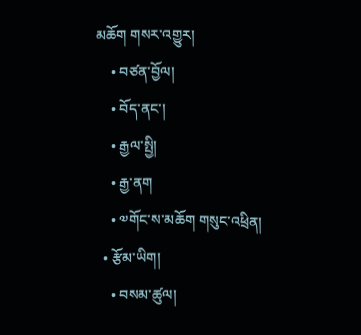མཆོག གསར་འགྱུར།
    • བཙན་བྱོལ།
    • བོད་ནང་།
    • རྒྱལ་སྤྱི།
    • རྒྱ་ནག
    • ༧གོང་ས་མཆོག གསུང་འཕྲིན།
  • རྩོམ་ཡིག།
    • བསམ་ཚུལ།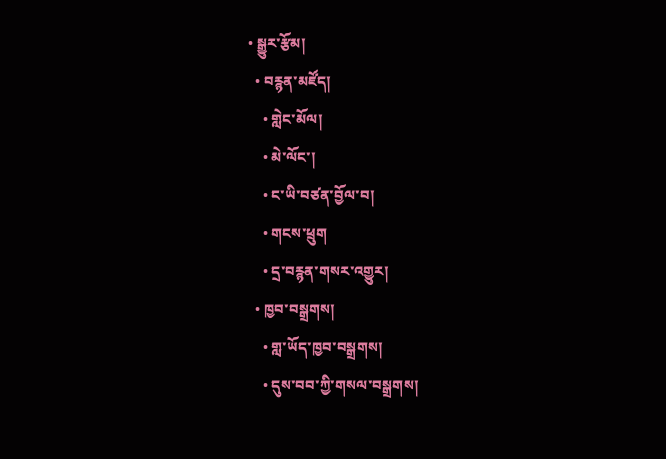• སྒྱུར་རྩོམ།
  • བརྙན་མཛོད།
    • གླེང་མོལ།
    • མེ་ལོང་།
    • ང་ཡི་བཙན་བྱོལ་བ།
    • གངས་ཕྲུག
    • དྲ་བརྙན་གསར་འགྱུར།
  • ཁྱབ་བསྒྲགས།
    • གླ་ཡོད་ཁྱབ་བསྒྲགས།
    • དུས་བབ་ཀྱི་གསལ་བསྒྲགས།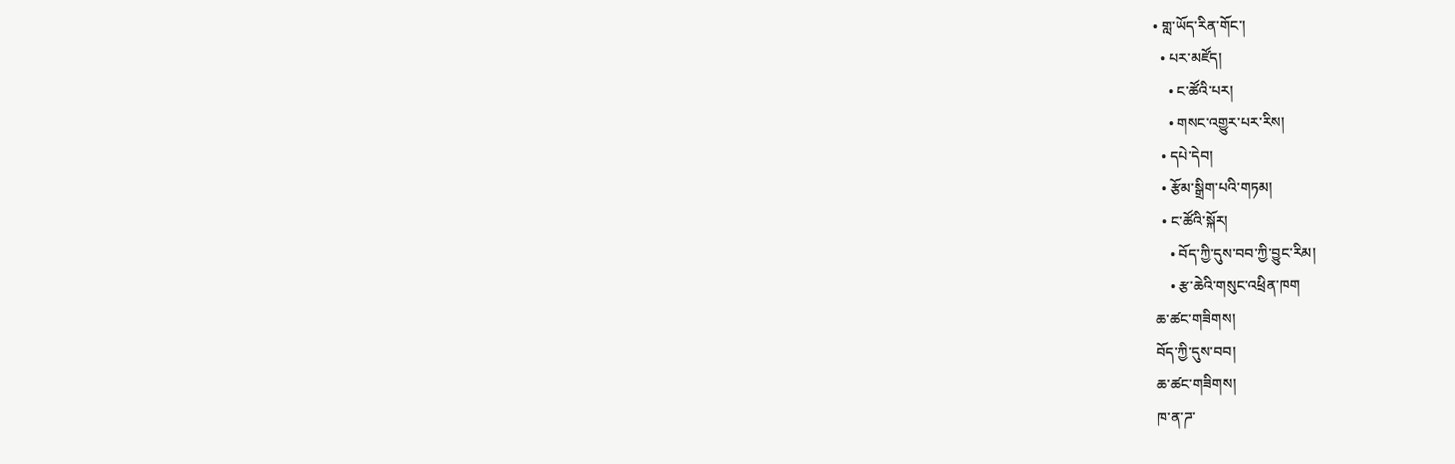• གླ་ཡོད་རིན་གོང་།
  • པར་མཛོད།
    • ང་ཚོའི་པར།
    • གསང་འགྱུར་པར་རིས།
  • དཔེ་དེབ།
  • རྩོམ་སྒྲིག་པའི་གཏམ།
  • ང་ཚོའི་སྐོར།
    • བོད་ཀྱི་དུས་བབ་ཀྱི་བྱུང་རིམ།
    • རྩ་ཆེའི་གསུང་འཕྲིན་ཁག
ཆ་ཚང་གཟིགས།
བོད་ཀྱི་དུས་བབ།
ཆ་ཚང་གཟིགས།
ཁ་ན་ཌ་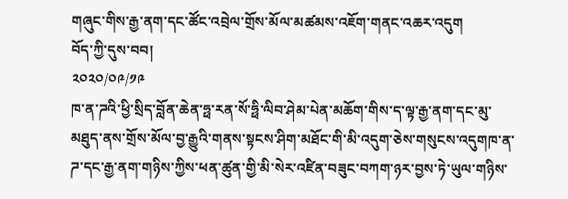གཞུང་གིས་རྒྱ་ནག་དང་ཚོང་འབྲེལ་གྲོས་མོལ་མཚམས་འཇོག་གནང་འཆར་འདུག
བོད་ཀྱི་དུས་བབ།
༢༠༢༠/༠༩/༡༩
ཁ་ན་ཌའི་ཕྱི་སྲིད་བློན་ཆེན་ཧྥ་རན་སོ་ཧྥི་ལིབ་ཤེམ་པེན་མཆོག་གིས་ད་ལྟ་རྒྱ་ནག་དང་མུ་མཐུད་ནས་གྲོས་མོལ་བྱ་རྒྱུའི་གནས་སྟངས་ཤིག་མཐོང་གི་མི་འདུག་ཅེས་གསུངས་འདུགཁ་ན་ཌ་དང་རྒྱ་ནག་གཉིས་ཀྱིས་ཕན་ཚུན་གྱི་མི་སེར་འཛིན་བཟུང་བཀག་ཉར་བྱས་ཏེ་ཡུལ་གཉིས་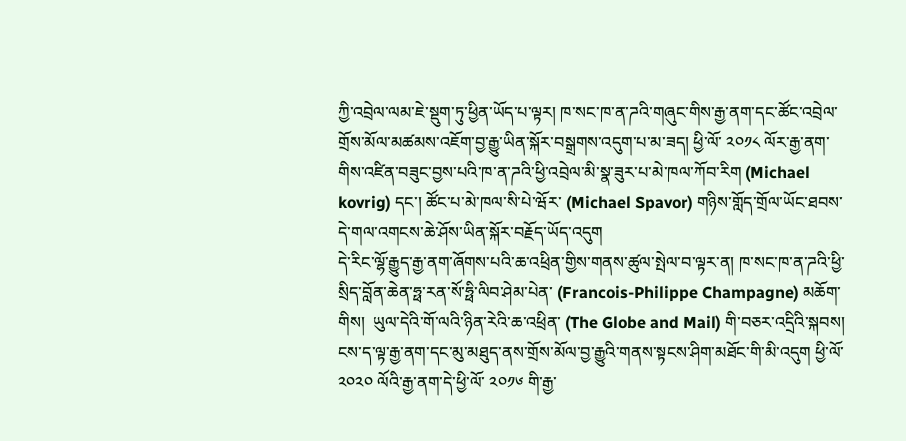ཀྱི་འབྲེལ་ལམ་ཇེ་སྡུག་ཏུ་ཕྱིན་ཡོད་པ་ལྟར། ཁ་སང་ཁ་ན་ཌའི་གཞུང་གིས་རྒྱ་ནག་དང་ཚོང་འབྲེལ་གྲོས་མོལ་མཚམས་འཇོག་བྱ་རྒྱུ་ཡིན་སྐོར་བསྒྲགས་འདུག་པ་མ་ཟད། ཕྱི་ལོ་ ༢༠༡༨ ལོར་རྒྱ་ནག་གིས་འཛིན་བཟུང་བྱས་པའི་ཁ་ན་ཌའི་ཕྱི་འབྲེལ་མི་སྣ་ཟུར་པ་མེ་ཁལ་ཀོབ་རིག (Michael kovrig) དང་། ཚོང་པ་མེ་ཁལ་སི་པེ་ཝོར་ (Michael Spavor) གཉིས་གློད་གྲོལ་ཡོང་ཐབས་དེ་གལ་འགངས་ཆེ་ཤོས་ཡིན་སྐོར་བརྗོད་ཡོད་འདུག
དེ་རིང་ལྷོ་རྒྱུད་རྒྱ་ནག་ཞོགས་པའི་ཆ་འཕྲིན་གྱིས་གནས་ཚུལ་སྤེལ་བ་ལྟར་ན། ཁ་སང་ཁ་ན་ཌའི་ཕྱི་སྲིད་བློན་ཆེན་ཧྥ་རན་སོ་ཧྥི་ལིབ་ཤེམ་པེན་ (Francois-Philippe Champagne) མཆོག་གིས།  ཡུལ་དེའི་གོ་ལའི་ཉིན་རེའི་ཆ་འཕྲིན་ (The Globe and Mail) གི་བཅར་འདྲིའི་སྐབས། ངས་ད་ལྟ་རྒྱ་ནག་དང་མུ་མཐུད་ནས་གྲོས་མོལ་བྱ་རྒྱུའི་གནས་སྟངས་ཤིག་མཐོང་གི་མི་འདུག ཕྱི་ལོ་ ༢༠༢༠ ལོའི་རྒྱ་ནག་དེ་ཕྱི་ལོ་ ༢༠༡༦ གི་རྒྱ་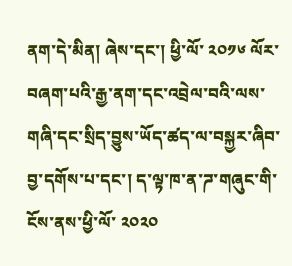ནག་དེ་མིན། ཞེས་དང་། ཕྱི་ལོ་ ༢༠༡༦ ལོར་བཞག་པའི་རྒྱ་ནག་དང་འབྲེལ་བའི་ལས་གཞི་དང་སྲིད་བྱུས་ཡོད་ཚད་ལ་བསྐྱར་ཞིབ་བྱ་དགོས་པ་དང་། ད་ལྟ་ཁ་ན་ཌ་གཞུང་གི་ངོས་ནས་ཕྱི་ལོ་ ༢༠༢༠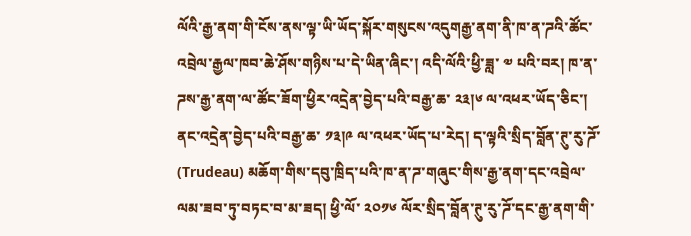ལོའི་རྒྱ་ནག་གི་ངོས་ནས་ལྟ་ཡི་ཡོད་སྐོར་གསུངས་འདུགརྒྱ་ནག་ནི་ཁ་ན་ཌའི་ཚོང་འབྲེལ་རྒྱལ་ཁབ་ཆེ་ཤོས་གཉིས་པ་དེ་ཡིན་ཞིང་། འདི་ལོའི་ཕྱི་ཟླ་ ༧ པའི་བར། ཁ་ན་ཌས་རྒྱ་ནག་ལ་ཚོང་ཟོག་ཕྱིར་འདྲེན་བྱེད་པའི་བརྒྱ་ཆ་ ༢༣།༦ ལ་འཕར་ཡོད་ཅིང་། ནང་འདྲེན་བྱེད་པའི་བརྒྱ་ཆ་ ༡༣།༩ ལ་འཕར་ཡོད་པ་རེད། ད་ལྟའི་སྲིད་བློན་ཊུ་རུ་ཌོ་ (Trudeau) མཆོག་གིས་དབུ་ཁྲིད་པའི་ཁ་ན་ཌ་གཞུང་གིས་རྒྱ་ནག་དང་འབྲེལ་ལམ་ཟབ་ཏུ་བཏང་བ་མ་ཟད། ཕྱི་ལོ་ ༢༠༡༦ ལོར་སྲིད་བློན་ཊུ་རུ་ཌོ་དང་རྒྱ་ནག་གི་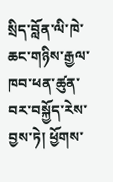སྲིད་བློན་ལི་ཁེ་ཆང་གཉིས་རྒྱལ་ཁབ་ཕན་ཚུན་བར་བསྐྱོད་རེས་བྱས་ཏེ། ཕྱོགས་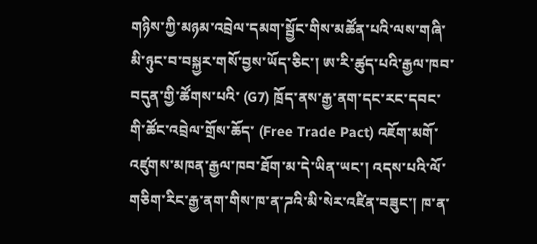གཉིས་ཀྱི་མཉམ་འབྲེལ་དམག་སྦྱོང་གིས་མཚོན་པའི་ལས་གཞི་མི་ཉུང་བ་བསྐྱར་གསོ་བྱས་ཡོད་ཅིང་། ཨ་རི་ཚུད་པའི་རྒྱལ་ཁབ་བདུན་གྱི་ཚོགས་པའི་ (G7) ཁྲོད་ནས་རྒྱ་ནག་དང་རང་དབང་གི་ཚོང་འབྲེལ་གྲོས་ཆོད་ (Free Trade Pact) འཇོག་མགོ་འཛུགས་མཁན་རྒྱལ་ཁབ་ཐོག་མ་དེ་ཡིན་ཡང་། འདས་པའི་ལོ་གཅིག་རིང་རྒྱ་ནག་གིས་ཁ་ན་ཌའི་མི་སེར་འཛིན་བཟུང་། ཁ་ན་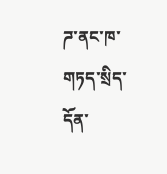ཌ་ནང་ཁ་གཏད་སྲིད་དོན་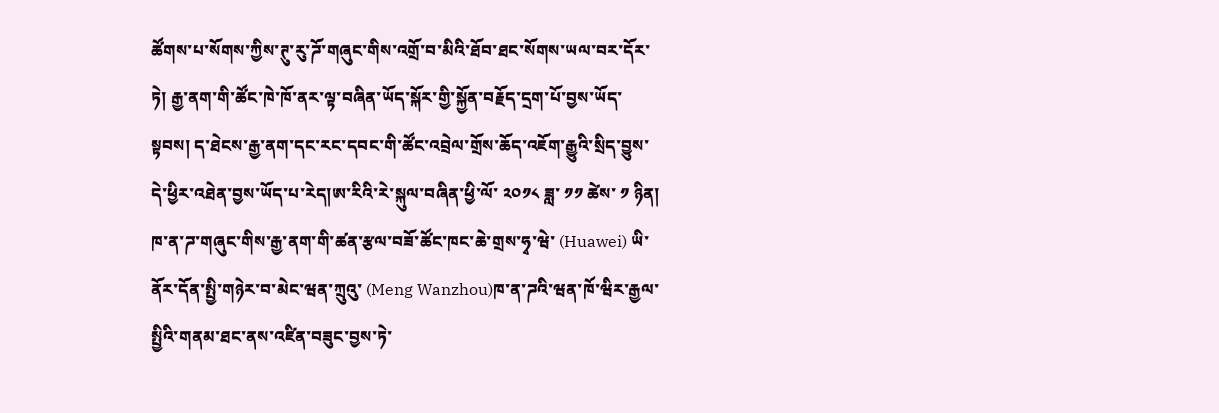ཚོགས་པ་སོགས་ཀྱིས་ཊུ་རུ་ཌོ་གཞུང་གིས་འགྲོ་བ་མིའི་ཐོབ་ཐང་སོགས་ཡལ་བར་དོར་ཏེ། རྒྱ་ནག་གི་ཚོང་ཁེ་ཁོ་ནར་ལྟ་བཞིན་ཡོད་སྐོར་གྱི་སྐྱོན་བརྗོད་དྲག་པོ་བྱས་ཡོད་སྟབས། ད་ཐེངས་རྒྱ་ནག་དང་རང་དབང་གི་ཚོང་འབྲེལ་གྲོས་ཆོད་འཇོག་རྒྱུའི་སྲིད་བྱུས་དེ་ཕྱིར་འཐེན་བྱས་ཡོད་པ་རེད།ཨ་རིའི་རེ་སྐུལ་བཞིན་ཕྱི་ལོ་ ༢༠༡༨ ཟླ་ ༡༡ ཚེས་ ༡ ཉིན། ཁ་ན་ཌ་གཞུང་གིས་རྒྱ་ནག་གི་ཚན་རྩལ་བཟོ་ཚོང་ཁང་ཆེ་གྲས་ཧྭ་ཝེ་ (Huawei) ཡི་ནོར་དོན་སྤྱི་གཉེར་བ་མེང་ཝན་ཀྲུའུ་ (Meng Wanzhou)ཁ་ན་ཌའི་ཝན་ཁོ་ཝིར་རྒྱལ་སྤྱིའི་གནམ་ཐང་ནས་འཛིན་བཟུང་བྱས་ཏེ་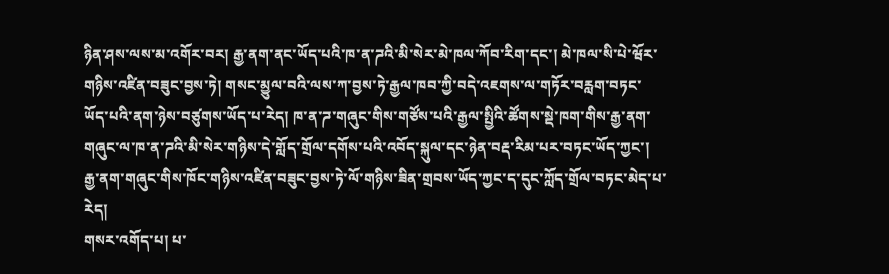ཉིན་ཤས་ལས་མ་འགོར་བར། རྒྱ་ནག་ནང་ཡོད་པའི་ཁ་ན་ཌའི་མི་སེར་མེ་ཁལ་ཀོབ་རིག་དང་། མེ་ཁལ་སི་པེ་ཝོར་གཉིས་འཛིན་བཟུང་བྱས་ཏེ། གསང་མྱུལ་བའི་ལས་ཀ་བྱས་ཏེ་རྒྱལ་ཁབ་ཀྱི་བདེ་འཇགས་ལ་གཏོར་བརླག་བཏང་ཡོད་པའི་ནག་ཉེས་བཙུགས་ཡོད་པ་རེད། ཁ་ན་ཌ་གཞུང་གིས་གཙོས་པའི་རྒྱལ་སྤྱིའི་ཚོགས་སྡེ་ཁག་གིས་རྒྱ་ནག་གཞུང་ལ་ཁ་ན་ཌའི་མི་སེར་གཉིས་དེ་གློད་གྲོལ་དགོས་པའི་འབོད་སྐུལ་དང་ཉེན་བརྡ་རིམ་པར་བཏང་ཡོད་ཀྱང་། རྒྱ་ནག་གཞུང་གིས་ཁོང་གཉིས་འཛིན་བཟུང་བྱས་ཏེ་ལོ་གཉིས་ཟིན་གྲབས་ཡོད་ཀྱང་ད་དུང་ཀློད་གྲོལ་བཏང་མེད་པ་རེད།
གསར་འགོད་པ། པ་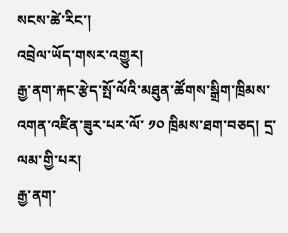སངས་ཚེ་རིང་།
འབྲེལ་ཡོད་གསར་འགྱུར།
རྒྱ་ནག་རྐང་རྩེད་སྤོ་ལོའི་མཐུན་ཚོགས་སྒྲིག་ཁྲིམས་འགན་འཛིན་ཟུར་པར་ལོ་ ༡༠ ཁྲིམས་ཐག་བཅད། དྲ་ལམ་གྱི་པར།
རྒྱ་ནག་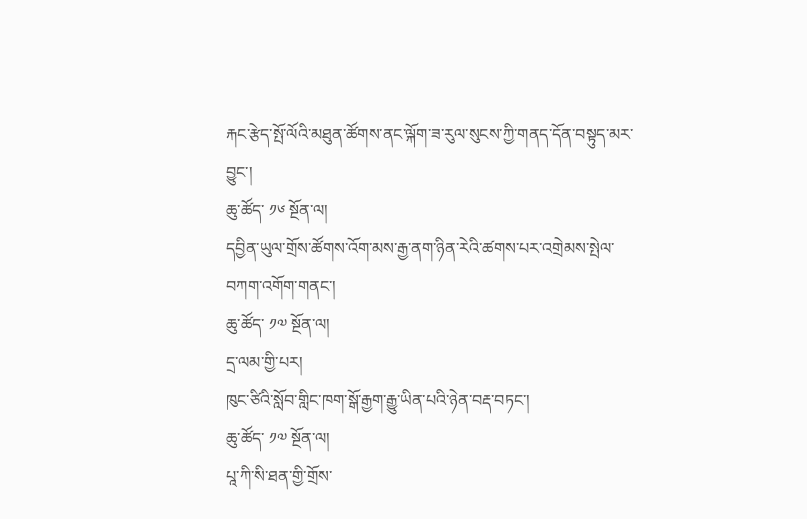རྐང་རྩེད་སྤོ་ལོའི་མཐུན་ཚོགས་ནང་ལྐོག་ཟ་རུལ་སུངས་ཀྱི་གནད་དོན་བསྟུད་མར་བྱུང་།
ཆུ་ཚོད་ ༡༦ སྔོན་ལ།
དབྱིན་ཡུལ་གྲོས་ཚོགས་འོག་མས་རྒྱ་ནག་ཉིན་རེའི་ཚགས་པར་འགྲེམས་སྤེལ་བཀག་འགོག་གནང་།
ཆུ་ཚོད་ ༡༧ སྔོན་ལ།
དྲ་ལམ་གྱི་པར།
ཁུང་ཙིའི་སློབ་གླིང་ཁག་སྒོ་རྒྱག་རྒྱུ་ཡིན་པའི་ཉེན་བརྡ་བཏང་།
ཆུ་ཚོད་ ༡༧ སྔོན་ལ།
པཱ་ཀི་སི་ཐན་གྱི་གྲོས་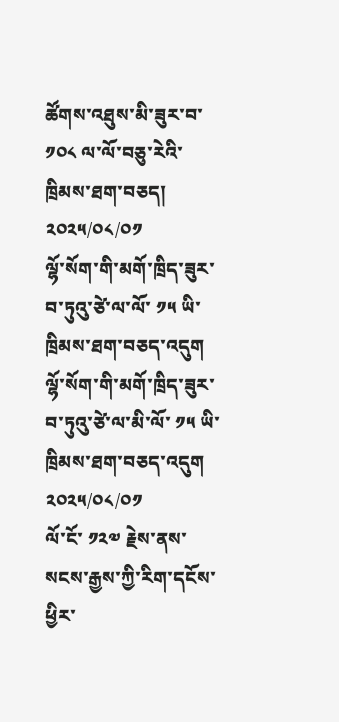ཚོགས་འཐུས་མི་ཟུར་བ་ ༡༠༨ ལ་ལོ་བཅུ་རེའི་ཁྲིམས་ཐག་བཅད།
༢༠༢༥/༠༨/༠༡
ལྷོ་སོག་གི་མགོ་ཁྲིད་ཟུར་བ་ཏུའུ་ཙེ་ལ་ལོ་ ༡༥ ཡི་ཁྲིམས་ཐག་བཅད་འདུག
ལྷོ་སོག་གི་མགོ་ཁྲིད་ཟུར་བ་ཏུའུ་ཙེ་ལ་མི་ལོ་ ༡༥ ཡི་ཁྲིམས་ཐག་བཅད་འདུག
༢༠༢༥/༠༨/༠༡
ལོ་ངོ་ ༡༢༧ རྗེས་ནས་སངས་རྒྱས་ཀྱི་རིག་དངོས་ཕྱིར་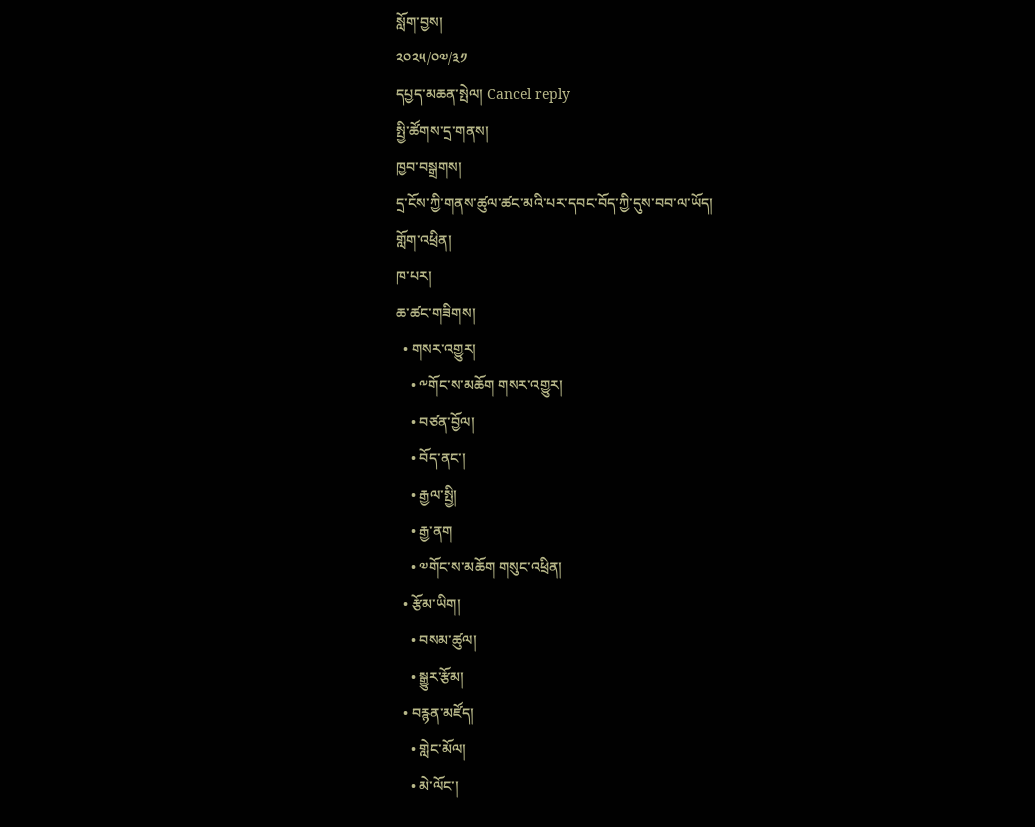སློག་བྱས།
༢༠༢༥/༠༧/༣༡
དཔྱད་མཆན་སྤེལ། Cancel reply
སྤྱི་ཚོགས་དྲ་གནས།
ཁྱབ་བསྒྲགས།
དྲ་ངོས་ཀྱི་གནས་ཚུལ་ཚང་མའི་པར་དབང་བོད་ཀྱི་དུས་བབ་ལ་ཡོད།
གློག་འཕྲིན།
ཁ་པར།
ཆ་ཚང་གཟིགས།
  • གསར་འགྱུར།
    • ༸གོང་ས་མཆོག གསར་འགྱུར།
    • བཙན་བྱོལ།
    • བོད་ནང་།
    • རྒྱལ་སྤྱི།
    • རྒྱ་ནག
    • ༧གོང་ས་མཆོག གསུང་འཕྲིན།
  • རྩོམ་ཡིག།
    • བསམ་ཚུལ།
    • སྒྱུར་རྩོམ།
  • བརྙན་མཛོད།
    • གླེང་མོལ།
    • མེ་ལོང་།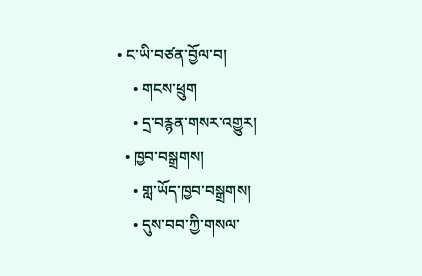• ང་ཡི་བཙན་བྱོལ་བ།
    • གངས་ཕྲུག
    • དྲ་བརྙན་གསར་འགྱུར།
  • ཁྱབ་བསྒྲགས།
    • གླ་ཡོད་ཁྱབ་བསྒྲགས།
    • དུས་བབ་ཀྱི་གསལ་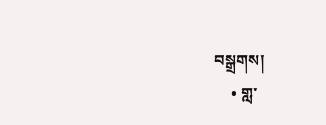བསྒྲགས།
    • གླ་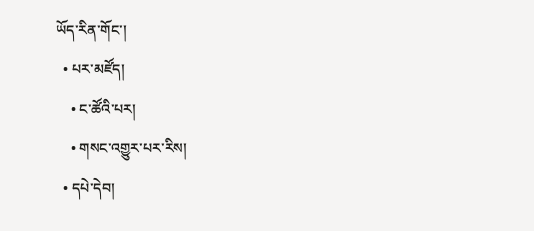ཡོད་རིན་གོང་།
  • པར་མཛོད།
    • ང་ཚོའི་པར།
    • གསང་འགྱུར་པར་རིས།
  • དཔེ་དེབ།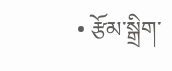• རྩོམ་སྒྲིག་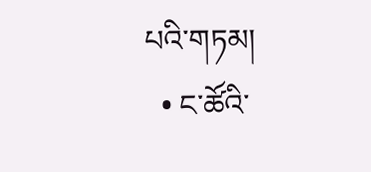པའི་གཏམ།
  • ང་ཚོའི་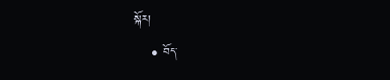སྐོར།
    • བོད་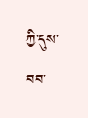ཀྱི་དུས་བབ་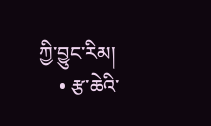ཀྱི་བྱུང་རིམ།
    • རྩ་ཆེའི་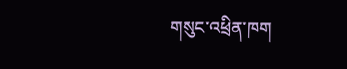གསུང་འཕྲིན་ཁག